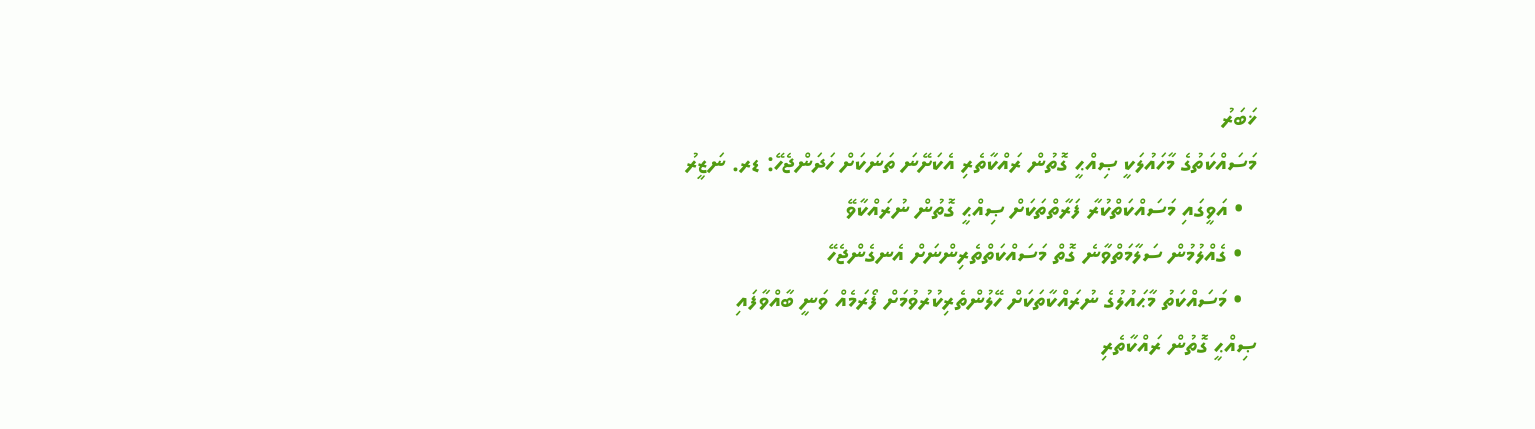ޚަބަރު
މަސައްކަތުގެ މާހައުލަކީ ޞިއްޙީ ގޮތުން ރައްކާތެރި އެކަށޭނަ ތަނަކަށް ހަދަންޖެހޭ: ޑރ. ނަޒީރު
  • އަވީގައި މަސައްކަތްކުރާ ފަރާތްތަކަށް ޞިއްޙީ ގޮތުން ނުރައްކާވޭ
  • ގެއްލުމުން ސަލާމަތްވާނެ ގޮތް މަސައްކަތްތެރިންނަށް އެނގެންޖެހޭ
  • މަސައްކަތު މާޙައުލުގެ ނުރައްކާތަކަށް ހޭލުންތެރިކުރުވުމަށް ފޯރަމެއް ވަނީ ބާއްވާފައި
ޞިއްޙީ ގޮތުން ރައްކާތެރި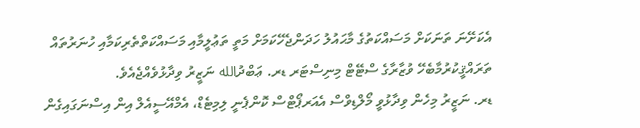އެކަށޭނަ ތަނަކަށް މަސައްކަތުގެ މާޙައުލު ހަދަންޖެހޭކަމަށް މަތީ ތަޢުލީމާއި މަސައްކަތްތެރިކަމާއި ހުނަރުތައް ތަރައްޤީކުރުމާބެހޭ ވުޒާރާގެ ސްޓޭޓް މިނިސްޓަރ ޑރ. ޢަބްދުالله ނަޒީރު ވިދާޅުވެއްޖެއެވެ.
ޑރ. ނަޒީރު މިހެން ވިދާޅުވީ މޯލްޑިވްސް އެއަރޕޯޓްސް ކޮންޕެނީ ލިމިޓެޑް، އެމްއޭސީއެލް އިން އިސްނަގައިގެން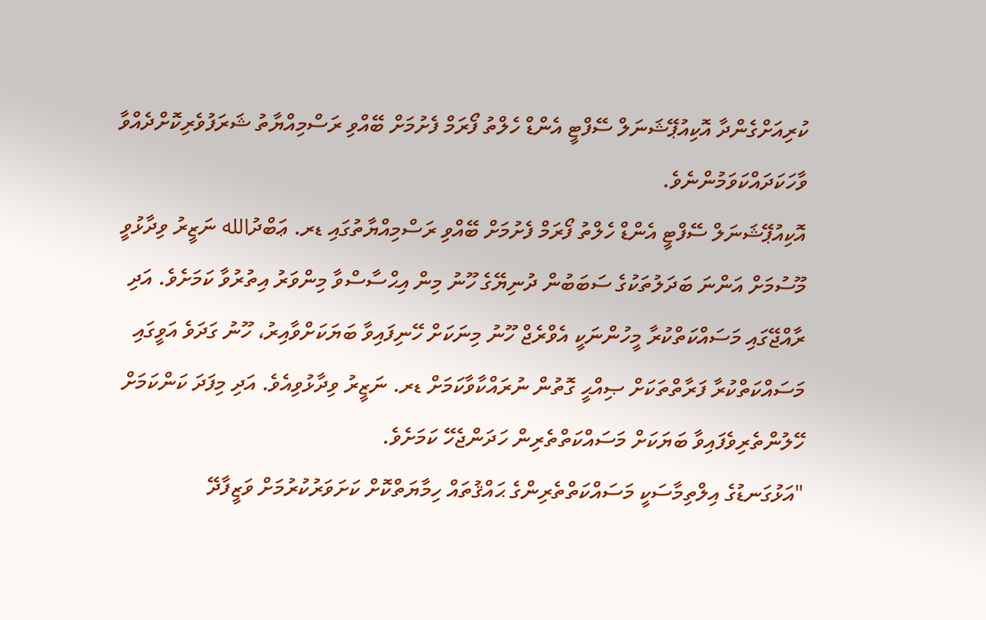ކުރިއަށްގެންދާ އޮކިއުޕޭޝަނަލް ސޭފްޓީ އެންޑް ހެލްތު ފޯރަމް ފެށުމަށް ބޭއްވި ރަސްމިއްޔާތު ޝަރަފުވެރިކޮށްދެއްވާ ވާހަކަދައްކަވަމުންނެވެ.
އޮކިއުޕޭޝަނަލް ސޭފްޓީ އެންޑް ހެލްތު ފޯރަމް ފެށުމަށް ބޭއްވި ރަސްމިއްޔާތުގައި ޑރ. ޢަބްދުالله ނަޒީރު ވިދާޅުވީ މޫސުމަށް އަންނަ ބަދަލުތަކުގެ ސަބަބުން ދުނިޔޭގެ ހޫނު މިން އިޙްސާސްވާ މިންވަރު އިތުރުވާ ކަމަށެވެ. އަދި ރާއްޖޭގައި މަސައްކަތްކުރާ މީހުންނަކީ އެވްރެޖް ހޫނު މިނަކަށް ހޭނިފައިވާ ބަޔަކަށްވާއިރު، ހޫނު ގަދަވެ އަވީގައި މަސައްކަތްކުރާ ފަރާތްތަކަށް ޞިއްޙީ ގޮތުން ނުރައްކާވާކަމަށް ޑރ. ނަޒީރު ވިދާޅުވިއެވެ. އަދި މިފަދަ ކަންކަމަށް ހޭލުންތެރިވެފައިވާ ބަޔަކަށް މަސައްކަތްތެރިން ހަދަންޖެހޭ ކަމަށެވެ.
"އަޅުގަނޑުގެ އިލްތިމާސަކީ މަސައްކަތްތެރިންގެ ޙައްޤުތައް ހިމާޔަތްކޮށް ކަށަވަރުކުރުމަށް ވަޒީފާދޭ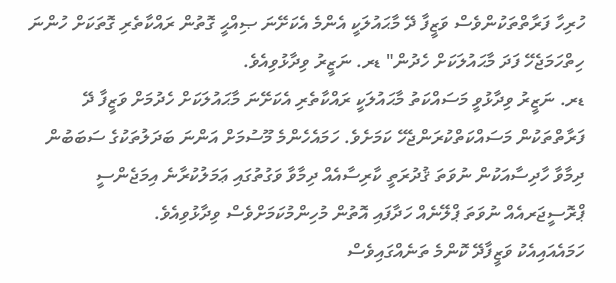ހުރިހާ ފަރާތްތަކުންވެސް ވަޒީފާ ދޭ މާޙައުލަކީ އެންމެ އެކަށޭނަ ޞިއްޙީ ގޮތުން ރައްކާތެރި ގޮތަކަށް ހުންނަ ހިތްހަމަޖެހޭ ފަދަ މާޙައުލަކަށް ހެދުން" ޑރ. ނަޒީރު ވިދާޅުވިއެވެ.
ޑރ. ނަޒީރު ވިދާޅުވީ މަސައްކަތު މާޙައުލަކީ ރައްކާތެރި އެކަށޭނަ މާޙައުލަކަށް ހެދުމަށް ވަޒީފާ ދޭ ފަރާތްތަކުން މަސައްކަތްކުރަންޖެހޭ ކަމަށެވެ. ހަމައެހެންމެ މޫސުމަށް އަންނަ ބަދަލުތަކުގެ ސަބަބުން ދިމާވާ ހާދިސާއަކުން ނުވަތަ ޤުދުރަތީ ކާރިސާއެއް ދިމާވާ ވަގުތުގައި ޢަމަލުކުރާނެ އިމަޖެންސީ ޕްރޮސީޖަރއެއް ނުވަތަ ޕްލޭނެއް ހަދާފައި އޮތުން މުހިންމުކަމަށްވެސް ވިދާޅުވިއެވެ.
ހަމައެއައިއެކު ވަޒީފާދޭ ކޮންމެ ތަނެއްގައިވެސް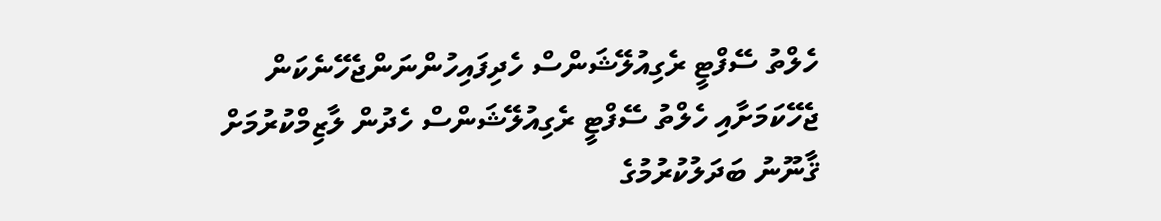ހެލްތު ސޭފްޓީ ރެގިއުލޭޝަންސް ހެދިފައިހުންނަންޖެހޭނެކަން ޖެހޭކަމަށާއި ހެލްތު ސޭފްޓީ ރެގިއުލޭޝަންސް ހެދުން ލާޒިމްކުރުމަށް ޤާނޫނު ބަދަލުކުރުމުގެ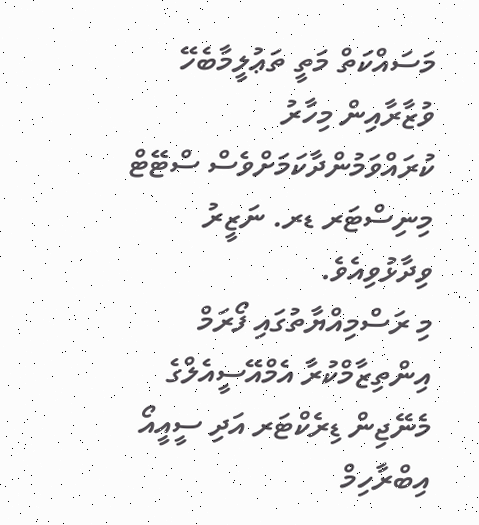މަސައްކަތް މަތީ ތަޢުލީމާބެހޭ ވުޒާރާއިން މިހާރު ކުރައްވަމުންދާކަމަށްވެސް ސްޓޭޓް މިނިސްޓަރ ޑރ. ނަޒީރު ވިދާޅުވިއެވެ.
މި ރަސްމިއްޔާތުގައި ފޯރަމް އިންތިޒާމްކުރާ އެމްއޭސީއެލްގެ މެނޭޖިން ޑިރެކްޓަރ އަދި ސީއީއޯ އިބްރާހިމް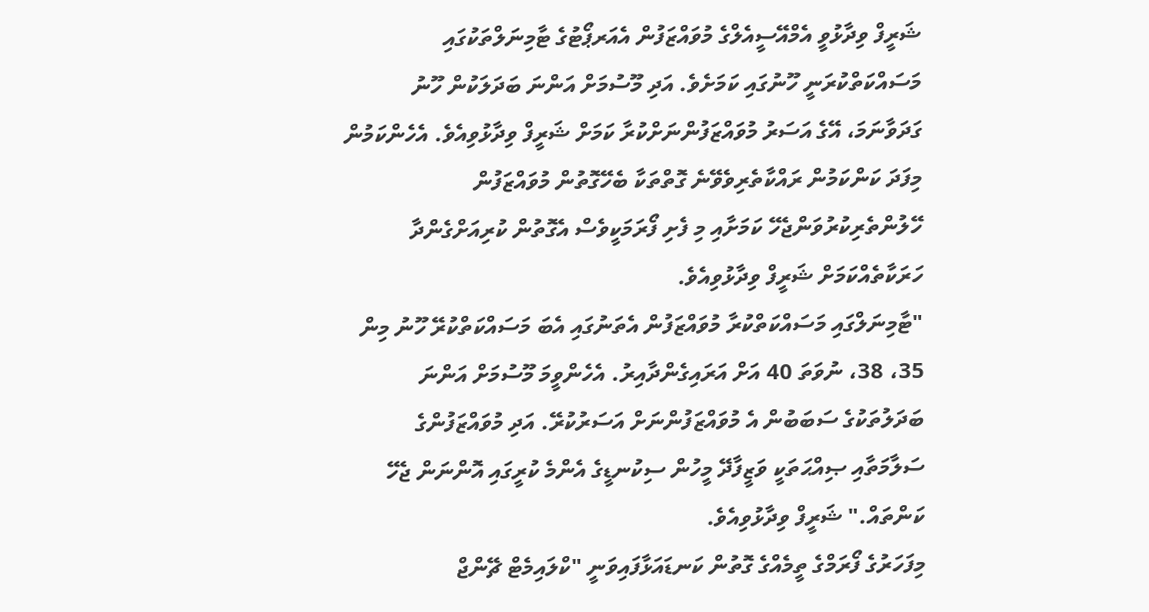ޝަރީފް ވިދާޅުވީ އެމްއޭސީއެލްގެ މުވައްޒަފުން އެއަރޕޯޓުގެ ޓާމިނަލްތަކުގައި މަސައްކަތްކުރަނީ ހޫނުގައި ކަމަށެވެ. އަދި މޫސުމަށް އަންނަ ބަދަލަކުން ހޫނު ގަދަވާނަމަ، އޭގެ އަސަރު މުވައްޒަފުންނަށްކުރާ ކަމަށް ޝަރީފް ވިދާޅުވިއެވެ. އެހެންކަމުން މިފަދަ ކަންކަމުން ރައްކާތެރިވެވޭނެ ގޮތްތަކާ ބެހޭގޮތުން މުވައްޒަފުން ހޭލުންތެރިކުރުވަންޖެހޭ ކަމަށާއި މި ފެށި ފޯރަމަކީވެސް އެގޮތުން ކުރިއަށްގެންދާ ހަރަކާތެއްކަމަށް ޝަރީފް ވިދާޅުވިއެވެ.
"ޓާމިނަލްގައި މަސައްކަތްކުރާ މުވައްޒަފުން އެތަނުގައި އެބަ މަސައްކަތްކުރޭ ހޫނު މިން 35، 38، ނުވަތަ 40 އަށް އަރައިގެންދާއިރު. އެހެންވީމަ މޫސުމަށް އަންނަ ބަދަލުތަކުގެ ސަބަބުން އެ މުވައްޒަފުންނަށް އަސަރުކުރޭ. އަދި މުވައްޒަފުންގެ ސަލާމަތާއި ޞިއްޙަތަކީ ވަޒީފާދޭ މީހުން ސިކުނޑީގެ އެންމެ ކުރީގައި އޮންނަން ޖެހޭ ކަންތައް." ޝަރީފް ވިދާޅުވިއެވެ.
މިފަހަރުގެ ފޯރަމްގެ ތީމެއްގެ ގޮތުން ކަނޑައަޅާފައިވަނީ "ކްލައިމެޓް ޗޭންޖް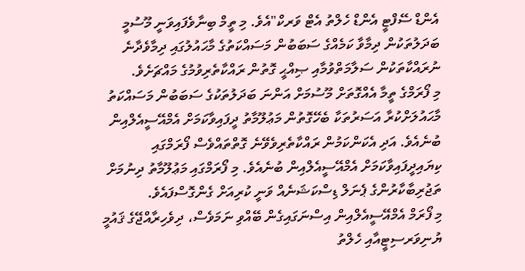އެންޑް ސޭފްޓީ އެންޑް ހެލްތު އެޓް ވަރކް"އެވެ. މި ތީމް ބިނާވެފައިވަނީ މޫސުމީ ބަދަލުތަކުން ދިމާވާ ކަމެއްގެ ސަބަބުން މަސައްކަތުގެ މާޙައުލުގައި ދިމާވެދާނެ ނުރައްކާތަކުން ސަލާމަތްވުމާއި ޞިއްޙީ ގޮތުން ރައްކާތެރިވުމުގެ މައްޗަށެވެ.
މި ފޯރަމްގެ ތީމާ އެއްގޮތަށް މޫސުމަށް އަންނަ ބަދަލުތަކުގެ ސަބަބުން މަސައްކަތު މާޙައުލަށްކުރާ އަސަރުތަކާ ބެހޭގޮތުން މަޢުލޫމާތު ދީފައިވާކަމަށް އެމްއޭސީއެލްއިން ބުނެއެވެ. އަދި އެކަންކަމުން ރައްކާތެރިވެވޭނެ ގޮތްތައްވެސް ފޯރަމްގައި ކިޔައިދީފައިވާކަމަށް އެމްއޭސީއެލްއިން ބުނެއެވެ. މި ފޯރަމްގައި މަޢުލޫމާތު ދިނުމަށް ތަޖުރިބާކާރުންގެ ޕެނަލް ޑިސްކަޝަނެއް ވަނީ ކުރިއަށް ގެންގޮސްފައެވެ.
މި ފޯރަމް އެމްއޭސީއެލްއިން އިސްނަގައިގެން ބޭއްވި ނަމަވެސް، ދިވެހިރާއްޖޭގެ ޤައުމީ ޔުނިވަރސިޓީއާއި ހެލްތު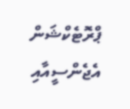ޕްރޮޓެކްޝަން އެޖެންސީއާއި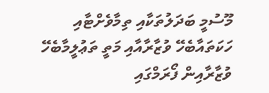މޫސުމީ ބަދަލުތަކާއި ތިމާވެށްޓާއި ހަކަތައާބެހޭ ވުޒާރާއާއި މަތީ ތަޢުލީމާބެހޭ ވުޒާރާއިން ފޯރަމްގައި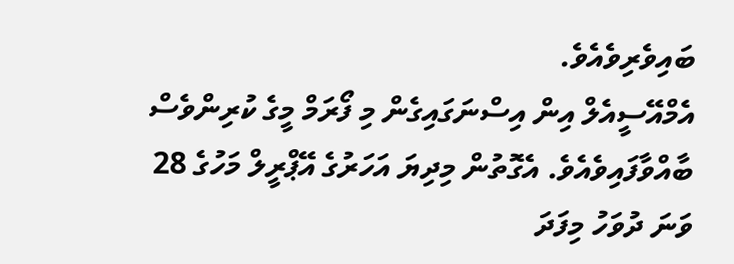ބައިވެރިވެއެވެ.
އެމްއޭސީއެލް އިން އިސްނަގައިގެން މި ފޯރަމް މީގެ ކުރިންވެސް ބާއްވާފައިވެއެވެ. އެގޮތުން މިދިޔަ އަހަރުގެ އޭޕްރީލް މަހުގެ 28 ވަނަ ދުވަހު މިފަދަ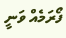ފޯރަމެއް ވަނީ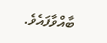ބާއްވާފައެވެ.